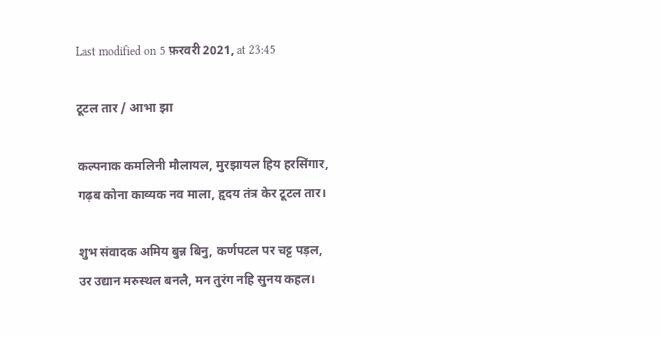Last modified on 5 फ़रवरी 2021, at 23:45

टूटल तार / आभा झा

कल्पनाक कमलिनी मौलायल, मुरझायल हिय हरसिंगार,
गढ़ब कोना काव्यक नव माला, हृदय तंत्र केर टूटल तार।

शुभ संवादक अमिय बुन्न बिनु, कर्णपटल पर चट्ट पड़ल,
उर उद्यान मरुस्थल बनलै, मन तुरंग नहि सुनय कहल।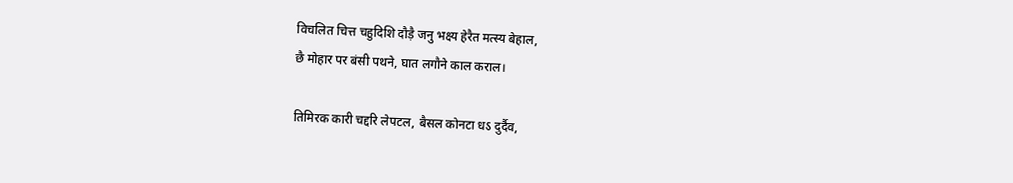विचलित चित्त चहुदिशि दौड़ै जनु भक्ष्य हेरैत मत्स्य बेहाल,
छै मोहार पर बंसी पथने, घात लगौने काल कराल।

तिमिरक कारी चद्दरि लेपटल, बैसल कोनटा धऽ दुर्दैव,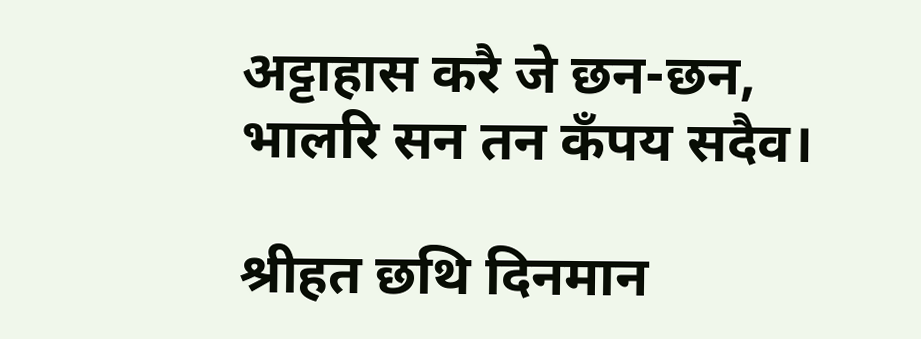अट्टाहास करै जे छन-छन, भालरि सन तन कँपय सदैव।

श्रीहत छथि दिनमान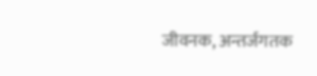जीवनक, अन्तर्जगतक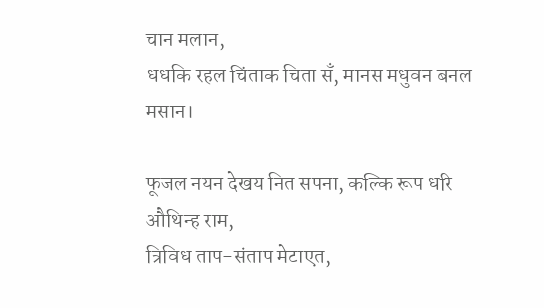चान मलान,
धधकि रहल चिंताक चिता सँ, मानस मधुवन बनल मसान।

फूजल नयन देखय नित सपना, कल्कि रूप धरि औथिन्ह राम,
त्रिविध ताप-संताप मेटाएत,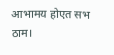आभामय होएत सभ ठाम।